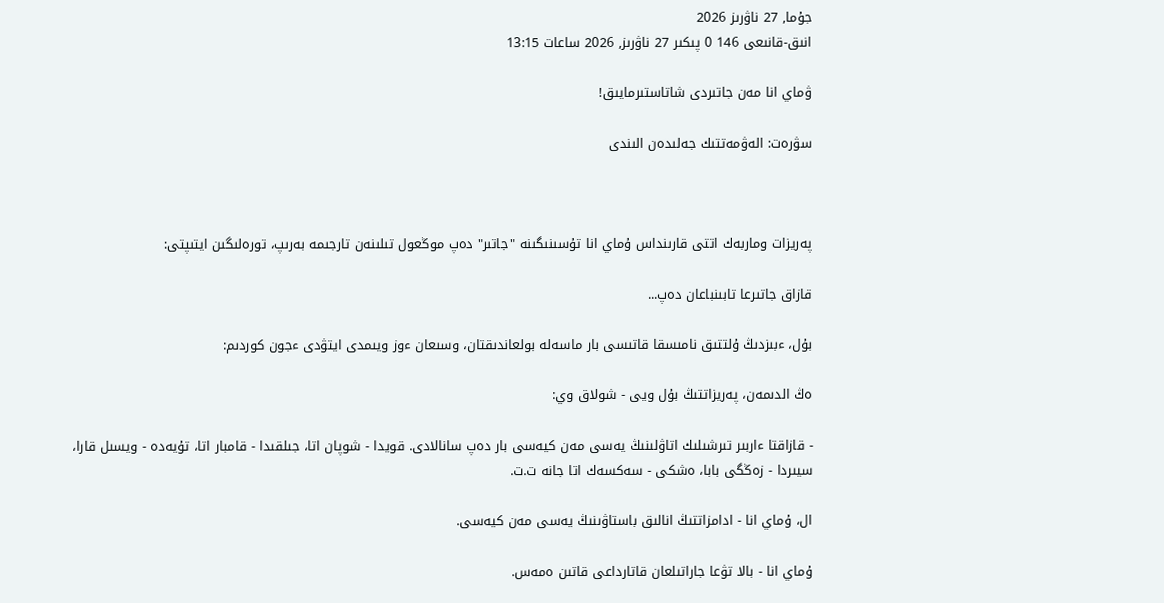جۇما, 27 ناۋرىز 2026
انىق-قانىعى 146 0 پىكىر 27 ناۋرىز, 2026 ساعات 13:15

ۋماي انا مەن جاتىردى شاتاستىرمايىق!

سۋرەت: الەۋمەتتىك جەلىدەن الىندى



پەريزات وماربەك اتتى قارىنداس ۇماي انا تۇسىنىگىنە "جاتىر" دەپ موڭعول تىلىنەن تارجىمە بەرىپ، تورەلىگىن ايتىپتى:

قازاق جاتىرعا تابىنباعان دەپ...

بۇل، ءبىزدىڭ ۇلتتىق نامىسقا قاتىسى بار ماسەلە بولعاندىقتان، وسىعان ءوز ويىمدى ايتۋدى ءجون كوردىم:

ەڭ الدىمەن، پەريزاتتىڭ بۇل ويى - شولاق وي:

- قازاقتا ءاربىر تىرشىلىك اتاۋلىنىڭ يەسى مەن كيەسى بار دەپ سانالادى. قويدا - شوپان اتا، جىلقىدا - قامبار اتا، تۇيەدە - ويسىل قارا، سيىردا - زەڭگى بابا، ەشكى - سەكسەك اتا جانە ت.ت.

ال، ۇماي انا - ادامزاتتىڭ انالىق باستاۋىنىڭ يەسى مەن كيەسى.

ۇماي انا - بالا تۋعا جاراتىلعان قاتارداعى قاتىن ەمەس.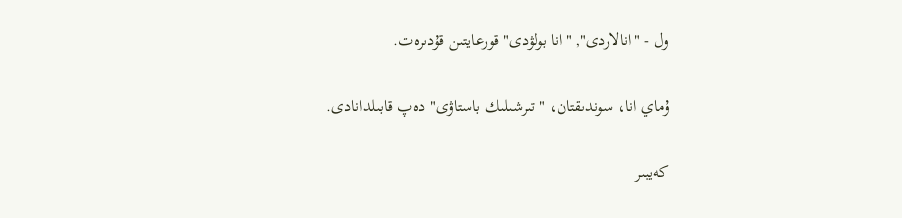ول - "انالاردى", "انا بولۋدى" قورعايتىن قۇدىرەت.

ۇماي انا، سوندىقتان، "تىرشىلىك باستاۋى" دەپ قابىلدانادى.

كەيبىر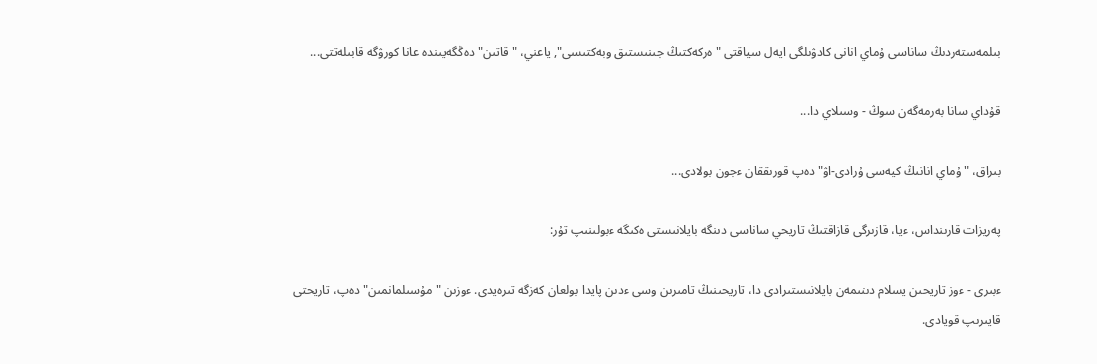بىلمەستەردىڭ ساناسى ۇماي انانى كادۋىلگى ايەل سياقتى "ەركەكتىڭ جىنىستىق وبەكتىسى", ياعني، "قاتىن" دەڭگەيىندە عانا كورۋگە قابىلەتتى...

قۇداي سانا بەرمەگەن سوڭ - وسىلاي دا...

بىراق، "ۇماي انانىڭ كيەسى ۇرادى-اۋ" دەپ قورىققان ءجون بولادى...

پەريزات قارىنداس، ءيا، قازىرگى قازاقتىڭ تاريحي ساناسى دىنگە بايلانىستى ەكىگە ءبولىنىپ تۇر:

ءبىرى - ءوز تاريحىن يسلام دىنىمەن بايلانىستىرادى دا، تاريحىنىڭ تامىرىن وسى ءدىن پايدا بولعان كەزگە تىرەيدى. ءوزىن "مۇسىلمانمىن" دەپ، تاريحتى قايىرىپ قويادى.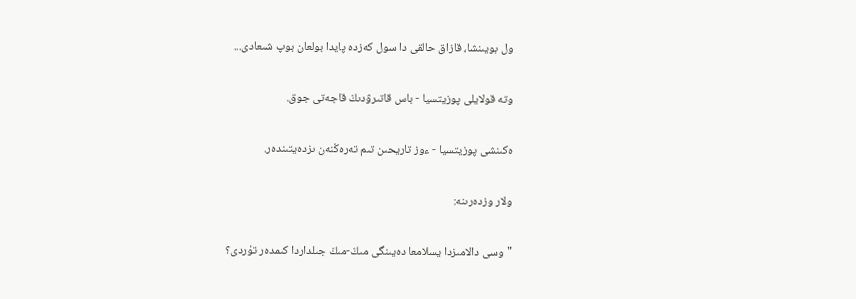ول بويىنشا، قازاق حالقى دا سول كەزدە پايدا بولعان بوپ شىعادى...

وتە قولايلى پوزيتسيا - باس قاتىرۋدىڭ قاجەتى جوق.

ەكىنشى پوزيتسيا - ءوز تاريحىن تىم تەرەڭنەن ىزدەيتىندەر.

ولار وزدەرىنە:

"وسى دالامىزدا يسلامعا دەيىنگى مىڭ-مىڭ جىلداردا كىمدەر تۇردى؟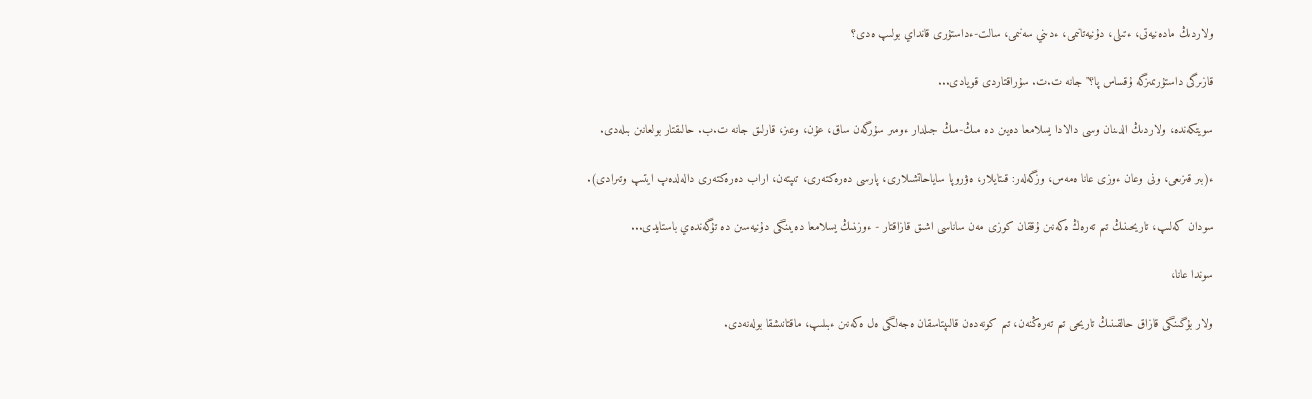ولاردىڭ مادەنيەتى، ءتىلى، دۇنيەتانىمى، ءدىني سەنىمى، سالت-ءداستۇرى قانداي بولىپ ەدى؟

قازىرگى داستۇرىمىزگە ۇقساس پا؟" جانە ت.ت. سۇراقتاردى قويادى...

سويتكەندە، ولاردىڭ الدىنان وسى دالادا يسلامعا دەيىن دە مىڭ-مىڭ جىلدار ءومىر سۇرگەن ساق، عۇن، وعىز، قارلىق جانە ت.ب. حالىقتار بولعانىن بىلەدى.

ء(بىر قىزىعى، ونى وعان ءوزى عانا ەمەس، وزگەلەر: قىتايلار، ەۋروپا ساياحاتشىلارى، پارسى دەرەكتەرى، تىپتەن، اراب دەرەكتەرى دالەلدەپ ايتىپ وتىرادى).

سودان كەلىپ، تاريحىنىڭ تىم تەرەڭ ەكەنىن ۇققان كوزى مەن ساناسى اشىق قازاقتار - ءوزىنىڭ يسلامعا دەيىنگى دۇنيەسىن دە تۇگەندەي باستايدى...

سوندا عانا،

ولار بۇگىنگى قازاق حالقىنىڭ تاريحى تىم تەرەڭنەن، تىم كونەدەن قالىپتاسقان ەجەلگى ەل ەكەنىن ءبىلىپ، ماقتانىشقا بولەنەدى.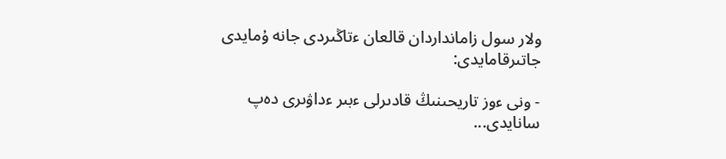ولار سول زامانداردان قالعان ءتاڭىردى جانە ۇمايدى جاتىرقامايدى:

- ونى ءوز تاريحىنىڭ قادىرلى ءبىر ءداۋىرى دەپ سانايدى...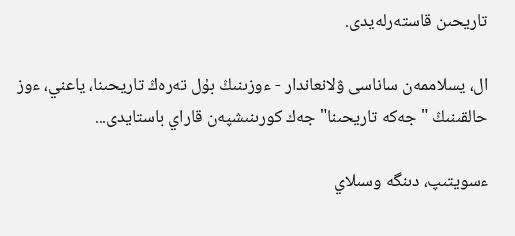تاريحىن قاستەرلەيدى.

ال، يسلاممەن ساناسى ۋلانعاندار - ءوزىنىڭ بۇل تەرەڭ تاريحىنا، ياعني، ءوز حالقىنىڭ "جەكە تاريحىنا" جەك كورىنىشپەن قاراي باستايدى...

ءسويتىپ، دىنگە وسىلاي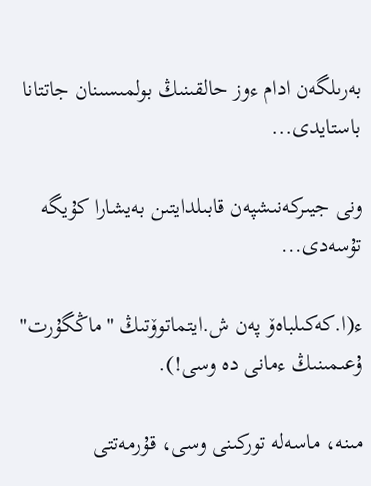بەرىلگەن ادام ءوز حالقىنىڭ بولمىسىنان جاتتانا باستايدى...

ونى جيىركەنىشپەن قابىلدايتىن بەيشارا كۇيگە تۇسەدى...

ء(ا.كەكىلباەۆ پەن ش.ايتماتوۆتىڭ "ماڭگۇرت" ۇعىمىنىڭ ءمانى دە وسى!).

مىنە، ماسەلە توركىنى وسى، قۇرمەتتى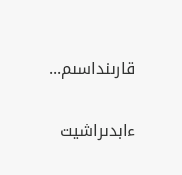قارىنداسىم...

ءابدىراشيت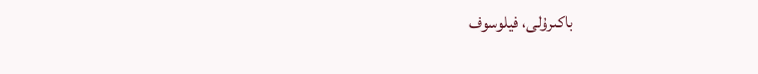باكىرۇلى، فيلوسوف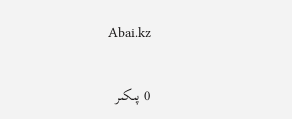Abai.kz

0 پىكىر